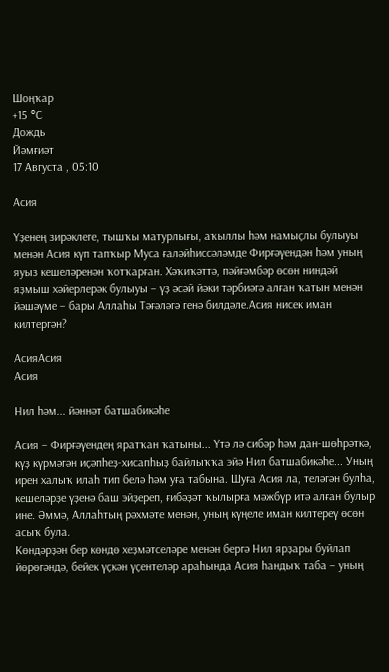Шоңҡар
+15 °С
Дождь
Йәмғиәт
17 Августа , 05:10

Асия

Үҙенең зирәклеге, тышҡы матурлығы, аҡыллы һәм намыҫлы булыуы менән Асия күп тапҡыр Муса ғаләйһиссәләмде Фирғәүендән һәм уның яуыз кешеләренән ҡотҡарған. Хәҡиҡәттә, пәйғәмбәр өсөн ниндәй яҙмыш хәйерлерәк булыуы – үҙ әсәй йәки тәрбиәгә алған ҡатын менән йәшәүме – бары Аллаһы Тәғәләгә генә билдәле.Асия нисек иман килтергән?

АсияАсия
Асия

Нил һәм... йәннәт батшабикәһе

Асия – Фирғәүендең яратҡан ҡатыны... Үтә лә сибәр һәм дан-шөһрәткә, күҙ күрмәгән иҫәпһеҙ-хисапһыҙ байлыҡҡа эйә Нил батшабикәһе... Уның ирен халыҡ илаһ тип белә һәм уға табына. Шуға Асия ла, теләгән булһа, кешеләрҙе үҙенә баш эйҙереп, ғибәҙәт ҡылырға мәжбүр итә алған булыр ине. Әммә, Аллаһтың рәхмәте менән, уның күңеле иман килтереү өсөн асыҡ була.
Көндәрҙән бер көндө хеҙмәтселәре менән бергә Нил ярҙары буйлап йөрөгәндә, бейек үҫкән үҫентеләр араһында Асия һандыҡ таба – уның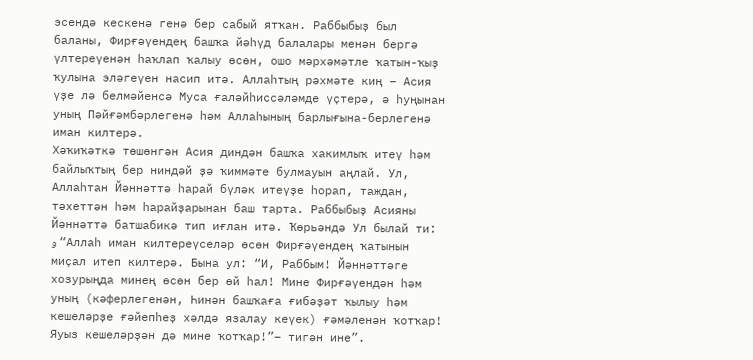эсендә кескенә генә бер сабый ятҡан. Раббыбыҙ был баланы, Фирғәүендең башҡа йәһүд балалары менән бергә үлтереүенән һаҡлап ҡалыу өсөн, ошо мәрхәмәтле ҡатын-ҡыҙ ҡулына эләгеүен насип итә. Аллаһтың рәхмәте киң – Асия үҙе лә белмәйенсә Муса ғаләйһиссәләмде үҫтерә, ә һуңынан уның Пәйғәмбәрлегенә һәм Аллаһының барлығына-берлегенә иман килтерә.
Хәҡиҡәткә төшөнгән Асия диндән башҡа хакимлыҡ итеү һәм байлыҡтың бер ниндәй ҙә ҡиммәте булмауын аңлай. Ул, Аллаһтан Йәннәттә һарай бүләк итеүҙе һорап, таждан, тәхеттән һәм һарайҙарынан баш тарта. Раббыбыҙ Асияны Йәннәттә батшабикә тип иғлан итә. Ҡөрьәндә Ул былай ти:
و“Аллаһ иман килтереүселәр өсөн Фирғәүендең ҡатынын миҫал итеп килтерә. Бына ул: “И, Раббым! Йәннәттәге хозурыңда минең өсөн бер өй һал! Мине Фирғәүендән һәм уның (кәферлегенән, Һинән башҡаға ғибәҙәт ҡылыу һәм кешеләрҙе ғәйепһеҙ хәлдә язалау кеүек) ғәмәленән ҡотҡар! Яуыз кешеләрҙән дә мине ҡотҡар!”– тигән ине”.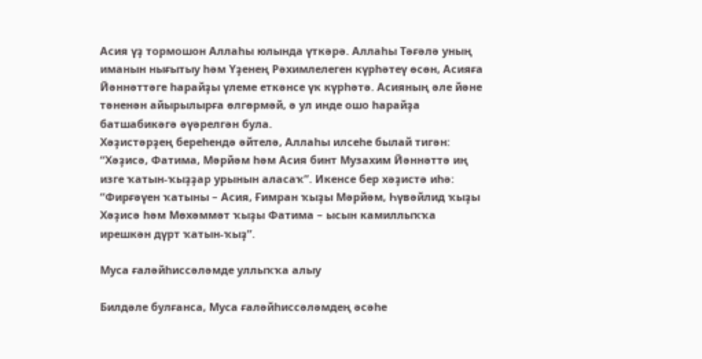Асия үҙ тормошон Аллаһы юлында үткәрә. Аллаһы Тәғәлә уның иманын нығытыу һәм Үҙенең Рәхимлелеген күрһәтеү өсөн, Асияға Йәннәттәге һарайҙы үлеме еткәнсе үк күрһәтә. Асияның әле йәне тәненән айырылырға өлгөрмәй, ә ул инде ошо һарайҙа батшабикәгә әүәрелгән була.
Хәҙистәрҙең береһендә әйтелә, Аллаһы илсеһе былай тигән: “Хәҙисә, Фатима, Мәрйәм һәм Асия бинт Музахим Йәннәттә иң изге ҡатын-ҡыҙҙар урынын аласаҡ”. Икенсе бер хәҙистә иһә: “Фирғәүен ҡатыны – Асия, Ғимран ҡыҙы Мәрйәм, Һүвәйлид ҡыҙы Хәҙисә һәм Мөхәммәт ҡыҙы Фатима – ысын камиллыҡҡа ирешкән дүрт ҡатын-ҡыҙ”.

Муса ғаләйһиссәләмде уллыҡҡа алыу

Билдәле булғанса, Муса ғаләйһиссәләмдең әсәһе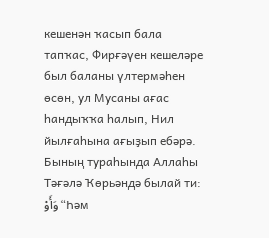кешенән ҡасып бала тапҡас, Фирғәүен кешеләре был баланы үлтермәһен өсөн, ул Мусаны ағас һандыҡҡа һалып, Нил йылғаһына ағыҙып ебәрә. Бының тураһында Аллаһы Тәғәлә Ҡөрьәндә былай ти:
وَأَوْ“Һәм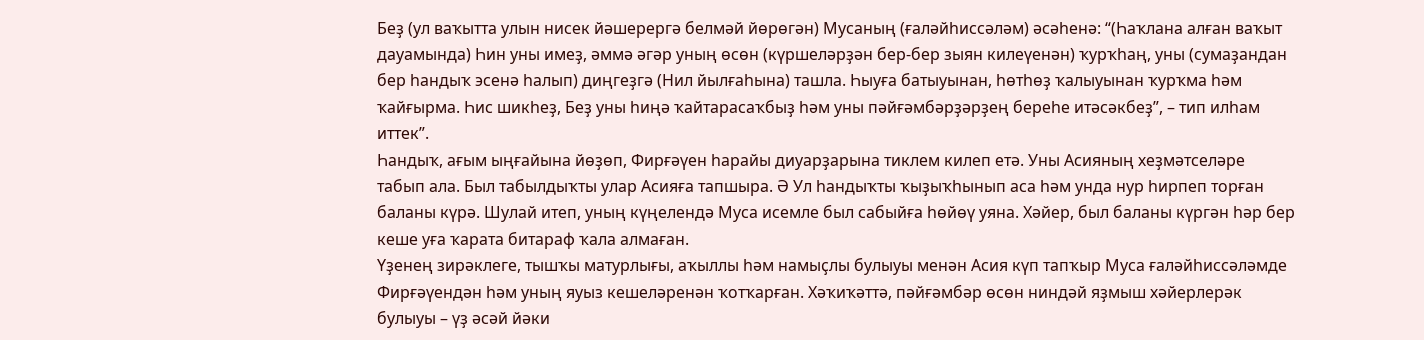Беҙ (ул ваҡытта улын нисек йәшерергә белмәй йөрөгән) Мусаның (ғаләйһиссәләм) әсәһенә: “(Һаҡлана алған ваҡыт дауамында) Һин уны имеҙ, әммә әгәр уның өсөн (күршеләрҙән бер-бер зыян килеүенән) ҡурҡһаң, уны (сумаҙандан бер һандыҡ эсенә һалып) диңгеҙгә (Нил йылғаһына) ташла. Һыуға батыуынан, һөтһөҙ ҡалыуынан ҡурҡма һәм ҡайғырма. Һис шикһеҙ, Беҙ уны һиңә ҡайтарасаҡбыҙ һәм уны пәйғәмбәрҙәрҙең береһе итәсәкбеҙ”, – тип илһам иттек”.
Һандыҡ, ағым ыңғайына йөҙөп, Фирғәүен һарайы диуарҙарына тиклем килеп етә. Уны Асияның хеҙмәтселәре табып ала. Был табылдыҡты улар Асияға тапшыра. Ә Ул һандыҡты ҡыҙыҡһынып аса һәм унда нур һирпеп торған баланы күрә. Шулай итеп, уның күңелендә Муса исемле был сабыйға һөйөү уяна. Хәйер, был баланы күргән һәр бер кеше уға ҡарата битараф ҡала алмаған.
Үҙенең зирәклеге, тышҡы матурлығы, аҡыллы һәм намыҫлы булыуы менән Асия күп тапҡыр Муса ғаләйһиссәләмде Фирғәүендән һәм уның яуыз кешеләренән ҡотҡарған. Хәҡиҡәттә, пәйғәмбәр өсөн ниндәй яҙмыш хәйерлерәк булыуы – үҙ әсәй йәки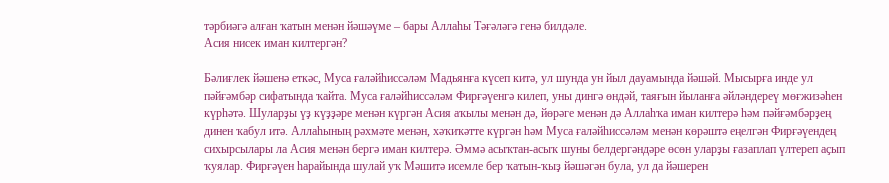тәрбиәгә алған ҡатын менән йәшәүме – бары Аллаһы Тәғәләгә генә билдәле.
Асия нисек иман килтергән?

Бәлиғлек йәшенә еткәс, Муса ғаләйһиссәләм Мадьянға күсеп китә, ул шунда ун йыл дауамында йәшәй. Мысырға инде ул пәйғәмбәр сифатында ҡайта. Муса ғаләйһиссәләм Фирғәүенгә килеп, уны дингә өндәй, таяғын йыланға әйләндереү мөғжизәһен күрһәтә. Шуларҙы үҙ күҙҙәре менән күргән Асия аҡылы менән дә, йөрәге менән дә Аллаһҡа иман килтерә һәм пәйғәмбәрҙең динен ҡабул итә. Аллаһының рәхмәте менән, хәҡиҡәтте күргән һәм Муса ғаләйһиссәләм менән көрәштә еңелгән Фирғәүендең сихырсылары ла Асия менән бергә иман килтерә. Әммә асыҡтан-асыҡ шуны белдергәндәре өсөн уларҙы ғазаплап үлтереп аҫып ҡуялар. Фирғәүен һарайында шулай уҡ Мәшитә исемле бер ҡатын-ҡыҙ йәшәгән була, ул да йәшерен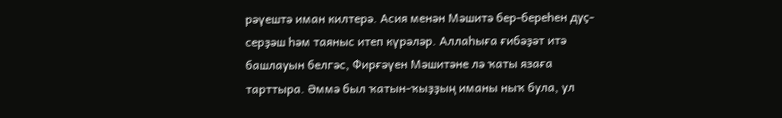рәүештә иман килтерә. Асия менән Мәшитә бер-береһен дуҫ-серҙәш һәм таяныс итеп күрәләр. Аллаһыға ғибәҙәт итә башлауын белгәс, Фирғәүен Мәшитәне лә ҡаты язаға тарттыра. Әммә был ҡатын-ҡыҙҙың иманы ныҡ була, ул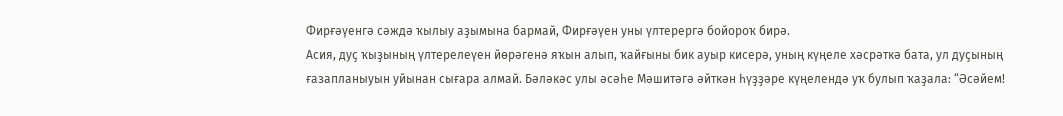Фирғәүенгә сәждә ҡылыу аҙымына бармай, Фирғәүен уны үлтерергә бойороҡ бирә.
Асия, дуҫ ҡыҙының үлтерелеүен йөрәгенә яҡын алып, ҡайғыны бик ауыр кисерә, уның күңеле хәсрәткә бата, ул дуҫының ғазапланыуын уйынан сығара алмай. Бәләкәс улы әсәһе Мәшитәгә әйткән һүҙҙәре күңелендә уҡ булып ҡаҙала: “Әсәйем!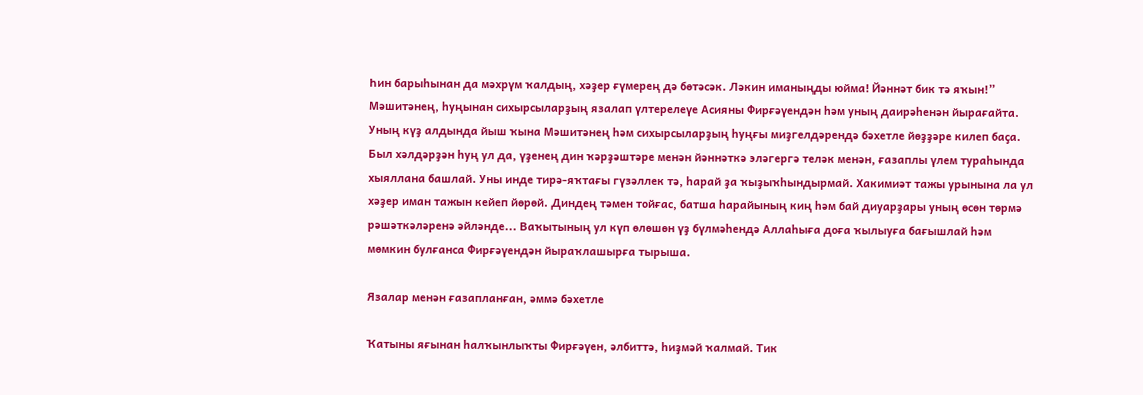Һин барыһынан да мәхрүм ҡалдың, хәҙер ғүмерең дә бөтәсәк. Ләкин иманыңды юйма! Йәннәт бик тә яҡын!” Мәшитәнең, һуңынан сихырсыларҙың язалап үлтерелеүе Асияны Фирғәүендән һәм уның даирәһенән йырағайта. Уның күҙ алдында йыш ҡына Мәшитәнең һәм сихырсыларҙың һуңғы миҙгелдәрендә бәхетле йөҙҙәре килеп баҫа. Был хәлдәрҙән һуң ул да, үҙенең дин ҡәрҙәштәре менән йәннәткә эләгергә теләк менән, ғазаплы үлем тураһында хыяллана башлай. Уны инде тирә-яҡтағы гүзәллек тә, һарай ҙа ҡыҙыҡһындырмай. Хакимиәт тажы урынына ла ул хәҙер иман тажын кейеп йөрөй. Диндең тәмен тойғас, батша һарайының киң һәм бай диуарҙары уның өсөн төрмә рәшәткәләренә әйләнде... Ваҡытының ул күп өлөшөн үҙ бүлмәһендә Аллаһыға доға ҡылыуға бағышлай һәм мөмкин булғанса Фирғәүендән йыраҡлашырға тырыша.

Язалар менән ғазапланған, әммә бәхетле

Ҡатыны яғынан һалҡынлыҡты Фирғәүен, әлбиттә, һиҙмәй ҡалмай. Тик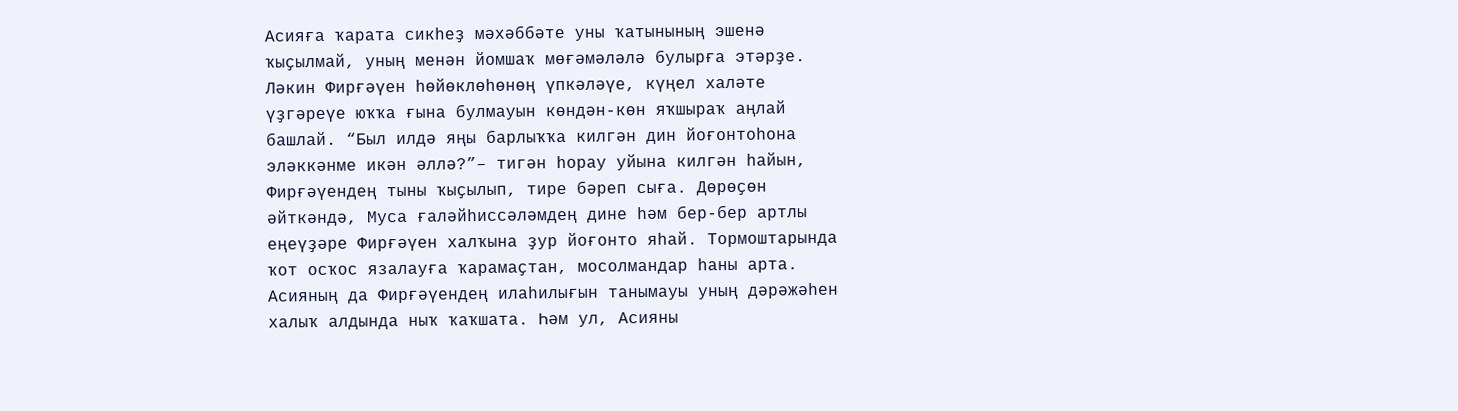Асияға ҡарата сикһеҙ мәхәббәте уны ҡатынының эшенә ҡыҫылмай, уның менән йомшаҡ мөғәмәләлә булырға этәрҙе. Ләкин Фирғәүен һөйөклөһөнөң үпкәләүе, күңел халәте үҙгәреүе юҡҡа ғына булмауын көндән-көн яҡшыраҡ аңлай башлай. “Был илдә яңы барлыҡҡа килгән дин йоғонтоһона эләккәнме икән әллә?”– тигән һорау уйына килгән һайын, Фирғәүендең тыны ҡыҫылып, тире бәреп сыға. Дөрөҫөн әйткәндә, Муса ғаләйһиссәләмдең дине һәм бер-бер артлы еңеүҙәре Фирғәүен халҡына ҙур йоғонто яһай. Тормоштарында ҡот осҡос язалауға ҡарамаҫтан, мосолмандар һаны арта. Асияның да Фирғәүендең илаһилығын танымауы уның дәрәжәһен халыҡ алдында ныҡ ҡаҡшата. Һәм ул, Асияны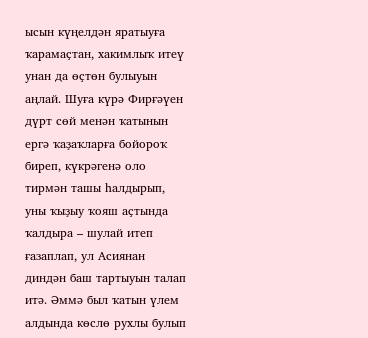ысын күңелдән яратыуға ҡарамаҫтан, хакимлыҡ итеү унан да өҫтөн булыуын аңлай. Шуға күрә Фирғәүен дүрт сөй менән ҡатынын ергә ҡаҙаҡларға бойороҡ биреп, күкрәгенә оло тирмән ташы һалдырып, уны ҡыҙыу ҡояш аҫтында ҡалдыра – шулай итеп ғазаплап, ул Асиянан диндән баш тартыуын талап итә. Әммә был ҡатын үлем алдында көслө рухлы булып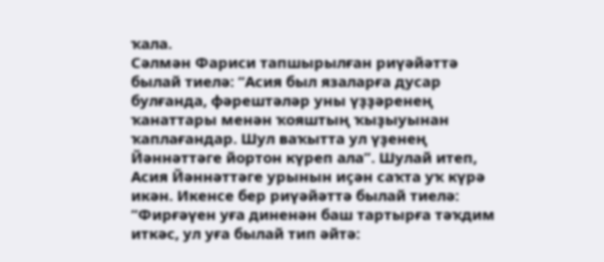ҡала.
Сәлмән Фариси тапшырылған риүәйәттә былай тиелә: “Асия был язаларға дусар булғанда, фәрештәләр уны үҙҙәренең ҡанаттары менән ҡояштың ҡыҙыуынан ҡаплағандар. Шул ваҡытта ул үҙенең Йәннәттәге йортон күреп ала”. Шулай итеп, Асия Йәннәттәге урынын иҫән саҡта уҡ күрә икән. Икенсе бер риүәйәттә былай тиелә: “Фирғәүен уға диненән баш тартырға тәҡдим иткәс, ул уға былай тип әйтә: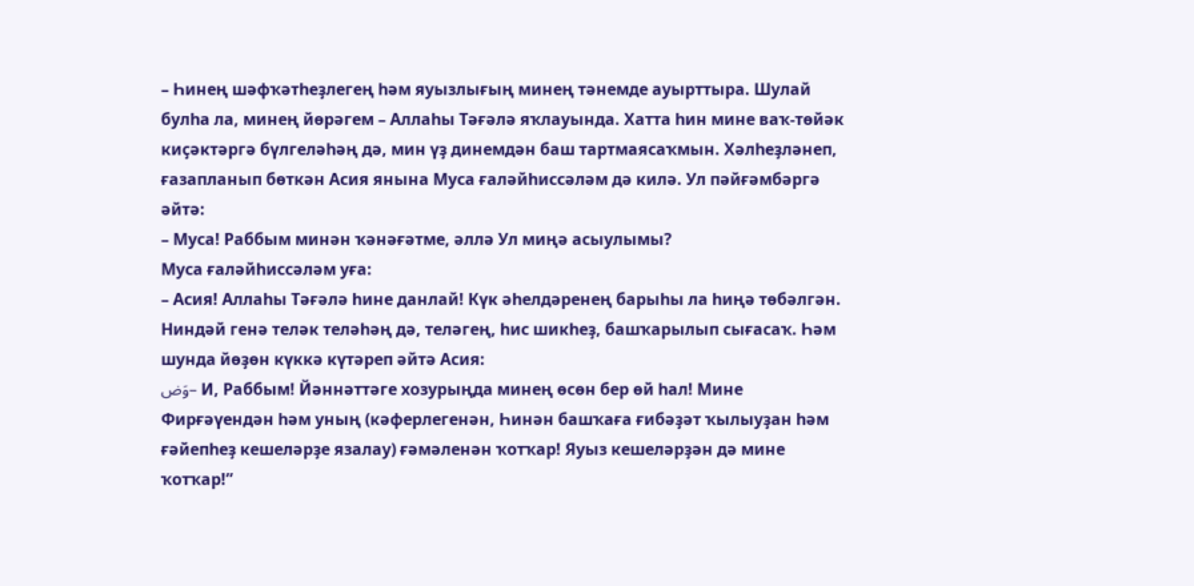– Һинең шәфҡәтһеҙлегең һәм яуызлығың минең тәнемде ауырттыра. Шулай булһа ла, минең йөрәгем – Аллаһы Тәғәлә яҡлауында. Хатта һин мине ваҡ-төйәк киҫәктәргә бүлгеләһәң дә, мин үҙ динемдән баш тартмаясаҡмын. Хәлһеҙләнеп, ғазапланып бөткән Асия янына Муса ғаләйһиссәләм дә килә. Ул пәйғәмбәргә әйтә:
– Муса! Раббым минән ҡәнәғәтме, әллә Ул миңә асыулымы?
Муса ғаләйһиссәләм уға:
– Асия! Аллаһы Тәғәлә һине данлай! Күк әһелдәренең барыһы ла һиңә төбәлгән. Ниндәй генә теләк теләһәң дә, теләгең, һис шикһеҙ, башҡарылып сығасаҡ. Һәм шунда йөҙөн күккә күтәреп әйтә Асия:
وَض– И, Раббым! Йәннәттәге хозурыңда минең өсөн бер өй һал! Мине Фирғәүендән һәм уның (кәферлегенән, Һинән башҡаға ғибәҙәт ҡылыуҙан һәм ғәйепһеҙ кешеләрҙе язалау) ғәмәленән ҡотҡар! Яуыз кешеләрҙән дә мине ҡотҡар!”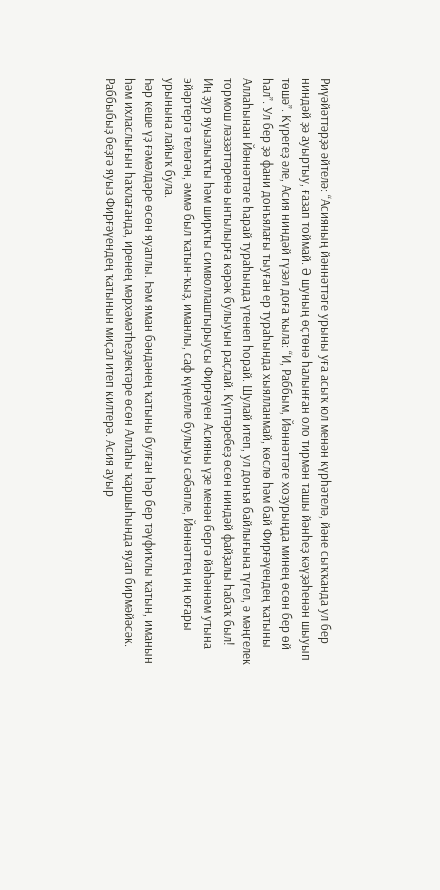Риүәйәттәрҙә әйтелә: “Асияның йәннәттәге урыны уға асыҡ юл менән күрһәтелә, йәне сыҡҡанда ул бер ниндәй ҙә ауыртыу, ғазап тоймай. Ә шуның өҫтөнә һалынған оло тирмән ташы йәнһеҙ кәүҙәһенән шыуып төшә”. Күрегеҙ әле, Асия ниндәй гүзәл доға ҡыла: “И, Раббым, Йәннәттәге хозурыңда минең өсөн бер өй һал”. Ул бер ҙә фани донъялағы тыуған ер тураһында хыялланмай, көслө һәм бай Фирғәүендең ҡатыны Аллаһынан Йәннәттәге һарай тураһында үтенеп һорай. Шулай итеп, ул донъя байлығына түгел, ә мәңгелек тормош ләззәттәренә ынтылырға кәрәк булыуын раҫлай. Күптәребеҙ өсөн ниндәй файҙалы һабаҡ был!
Иң ҙур яуызлыҡты һәм ширкты символлаштырыусы Фирғәүен Асияны үҙе менән бергә йәһәннәм утына эйәртергә теләгән, әммә был ҡатын-ҡыҙ, иманлы, саф күңелле булыуы сәбәпле, Йәннәттең иң юғары урынына лайыҡ була.
Һәр кеше үҙ ғәмәлдәре өсөн яуаплы. Һәм яман бәндәнең ҡатыны булған һәр бер тәүфиҡлы ҡатын, иманын һәм ихласлығын һаҡлағанда, иренең мәрхәмәтһеҙлектәре өсөн Аллаһы ҡаршыһында яуап бирмәйәсәк. Раббыбыҙ беҙгә яуыз Фирғәүендең ҡатынын миҫал итеп килтерә. Асия ауыр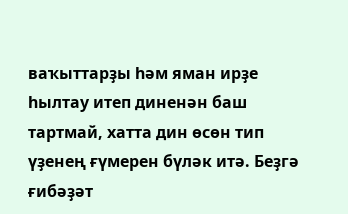ваҡыттарҙы һәм яман ирҙе һылтау итеп диненән баш тартмай, хатта дин өсөн тип үҙенең ғүмерен бүләк итә. Беҙгә ғибәҙәт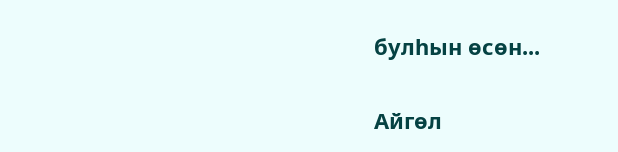булһын өсөн...

Айгөл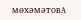МӨХӘМӘТОВА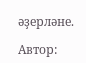әҙерләне.

Автор: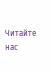Читайте нас